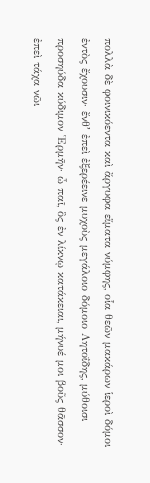πολλὰ δὲ φοινικόεντα καὶ ἄργυφα εἵματα νύμφης, οἷα θεῶν μακάρων ἱεροὶ δόμοι ἐντὸς ἔχουσιν· ἔνθʼ ἐπεὶ ἐξερέεινε μυχοὺς μεγάλοιο δόμοιο Λητοΐδης, μύθοισι προσηύδα κύδιμον Ἑρμῆν· ὦ παῖ, ὃς ἐν λίκνῳ κατάκειαι, μήνυέ μοι βοῦς θᾶσσον· ἐπεὶ τάχα νῶι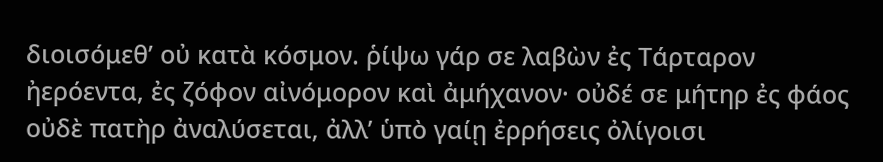διοισόμεθʼ οὐ κατὰ κόσμον. ῥίψω γάρ σε λαβὼν ἐς Τάρταρον ἠερόεντα, ἐς ζόφον αἰνόμορον καὶ ἀμήχανον· οὐδέ σε μήτηρ ἐς φάος οὐδὲ πατὴρ ἀναλύσεται, ἀλλʼ ὑπὸ γαίῃ ἐρρήσεις ὀλίγοισι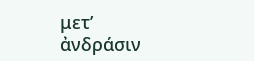μετʼ ἀνδράσιν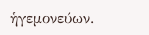ἡγεμονεύων.